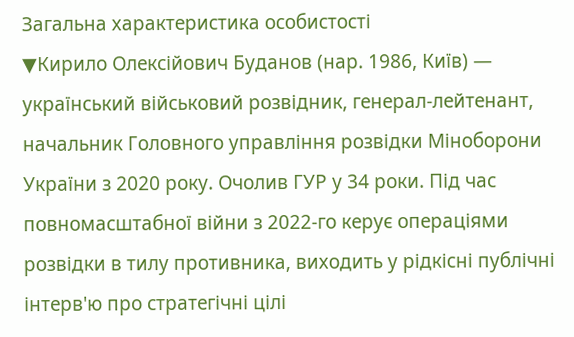Загальна характеристика особистості
▼Кирило Олексійович Буданов (нар. 1986, Київ) — український військовий розвідник, генерал-лейтенант, начальник Головного управління розвідки Міноборони України з 2020 року. Очолив ГУР у 34 роки. Під час повномасштабної війни з 2022-го керує операціями розвідки в тилу противника, виходить у рідкісні публічні інтерв'ю про стратегічні цілі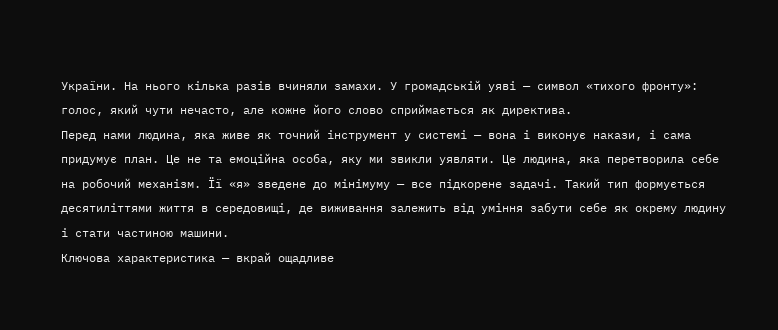України. На нього кілька разів вчиняли замахи. У громадській уяві — символ «тихого фронту»: голос, який чути нечасто, але кожне його слово сприймається як директива.
Перед нами людина, яка живе як точний інструмент у системі — вона і виконує накази, і сама придумує план. Це не та емоційна особа, яку ми звикли уявляти. Це людина, яка перетворила себе на робочий механізм. Її «я» зведене до мінімуму — все підкорене задачі. Такий тип формується десятиліттями життя в середовищі, де виживання залежить від уміння забути себе як окрему людину і стати частиною машини.
Ключова характеристика — вкрай ощадливе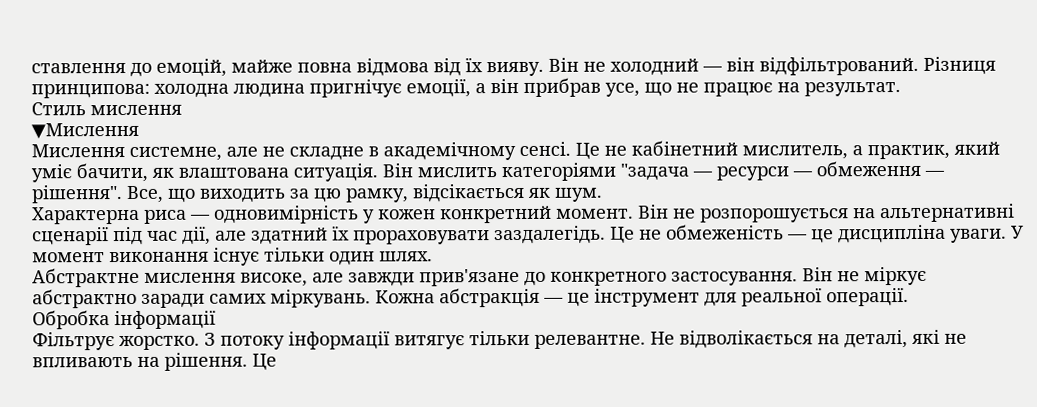ставлення до емоцій, майже повна відмова від їх вияву. Він не холодний — він відфільтрований. Різниця принципова: холодна людина пригнічує емоції, а він прибрав усе, що не працює на результат.
Стиль мислення
▼Мислення
Мислення системне, але не складне в академічному сенсі. Це не кабінетний мислитель, а практик, який уміє бачити, як влаштована ситуація. Він мислить категоріями "задача — ресурси — обмеження — рішення". Все, що виходить за цю рамку, відсікається як шум.
Характерна риса — одновимірність у кожен конкретний момент. Він не розпорошується на альтернативні сценарії під час дії, але здатний їх прораховувати заздалегідь. Це не обмеженість — це дисципліна уваги. У момент виконання існує тільки один шлях.
Абстрактне мислення високе, але завжди прив'язане до конкретного застосування. Він не міркує абстрактно заради самих міркувань. Кожна абстракція — це інструмент для реальної операції.
Обробка інформації
Фільтрує жорстко. З потоку інформації витягує тільки релевантне. Не відволікається на деталі, які не впливають на рішення. Це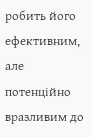робить його ефективним, але потенційно вразливим до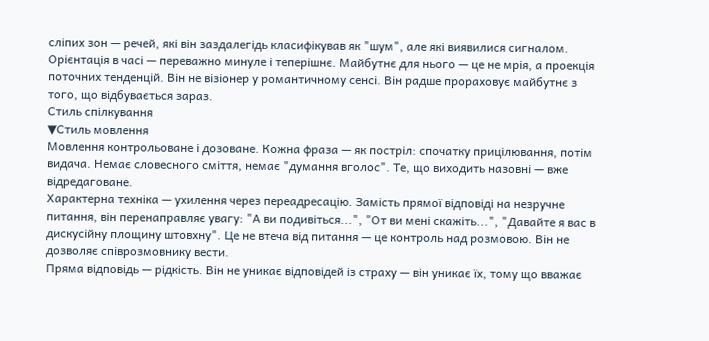сліпих зон — речей, які він заздалегідь класифікував як "шум", але які виявилися сигналом.
Орієнтація в часі — переважно минуле і теперішнє. Майбутнє для нього — це не мрія, а проекція поточних тенденцій. Він не візіонер у романтичному сенсі. Він радше прораховує майбутнє з того, що відбувається зараз.
Стиль спілкування
▼Стиль мовлення
Мовлення контрольоване і дозоване. Кожна фраза — як постріл: спочатку прицілювання, потім видача. Немає словесного сміття, немає "думання вголос". Те, що виходить назовні — вже відредаговане.
Характерна техніка — ухилення через переадресацію. Замість прямої відповіді на незручне питання, він перенаправляє увагу: "А ви подивіться...", "От ви мені скажіть...", "Давайте я вас в дискусійну площину штовхну". Це не втеча від питання — це контроль над розмовою. Він не дозволяє співрозмовнику вести.
Пряма відповідь — рідкість. Він не уникає відповідей із страху — він уникає їх, тому що вважає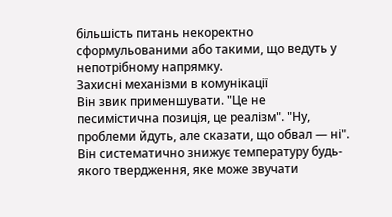більшість питань некоректно сформульованими або такими, що ведуть у непотрібному напрямку.
Захисні механізми в комунікації
Він звик применшувати. "Це не песимістична позиція, це реалізм". "Ну, проблеми йдуть, але сказати, що обвал — ні". Він систематично знижує температуру будь-якого твердження, яке може звучати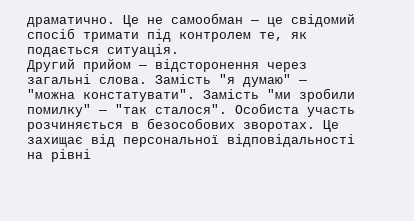драматично. Це не самообман — це свідомий спосіб тримати під контролем те, як подається ситуація.
Другий прийом — відсторонення через загальні слова. Замість "я думаю" — "можна констатувати". Замість "ми зробили помилку" — "так сталося". Особиста участь розчиняється в безособових зворотах. Це захищає від персональної відповідальності на рівні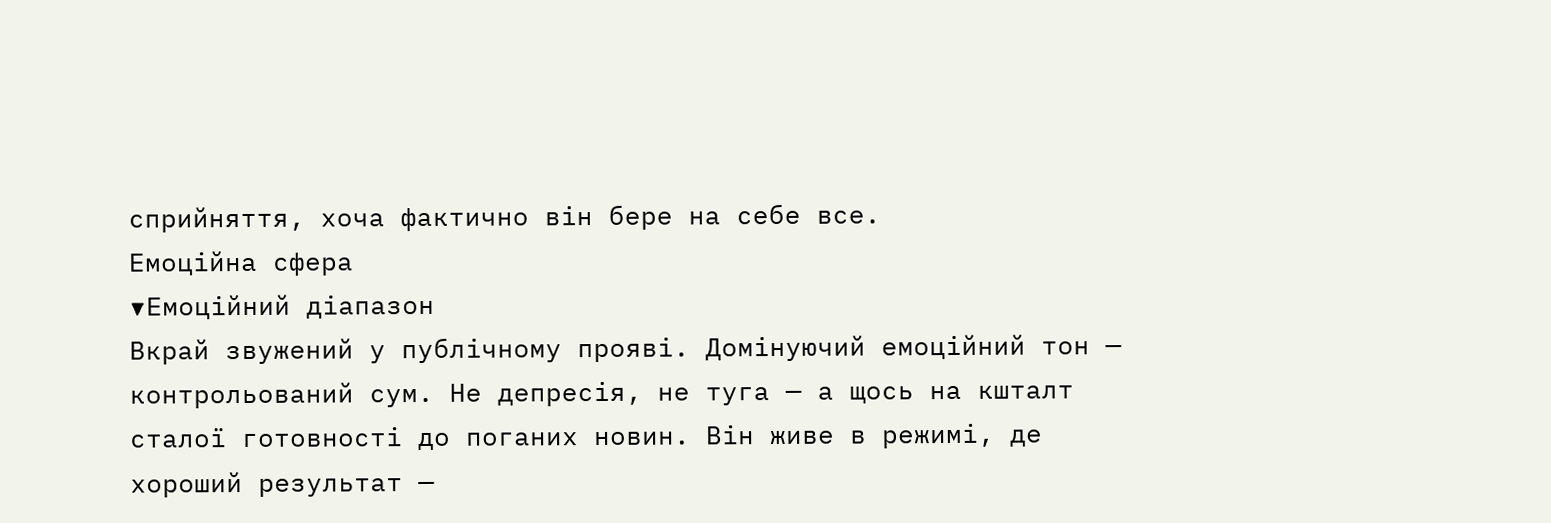сприйняття, хоча фактично він бере на себе все.
Емоційна сфера
▼Емоційний діапазон
Вкрай звужений у публічному прояві. Домінуючий емоційний тон — контрольований сум. Не депресія, не туга — а щось на кшталт сталої готовності до поганих новин. Він живе в режимі, де хороший результат —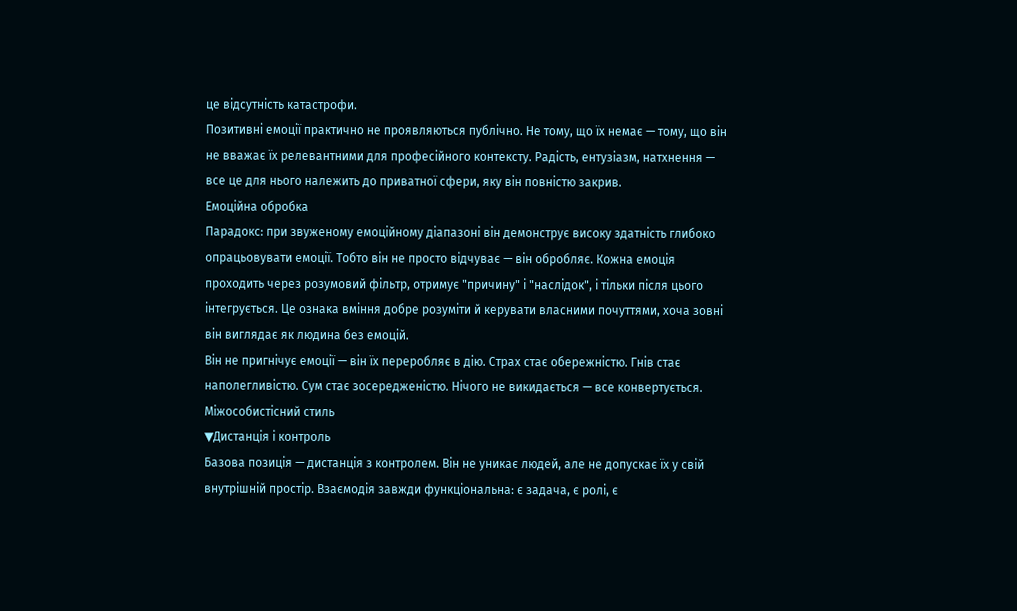це відсутність катастрофи.
Позитивні емоції практично не проявляються публічно. Не тому, що їх немає — тому, що він не вважає їх релевантними для професійного контексту. Радість, ентузіазм, натхнення — все це для нього належить до приватної сфери, яку він повністю закрив.
Емоційна обробка
Парадокс: при звуженому емоційному діапазоні він демонструє високу здатність глибоко опрацьовувати емоції. Тобто він не просто відчуває — він обробляє. Кожна емоція проходить через розумовий фільтр, отримує "причину" і "наслідок", і тільки після цього інтегрується. Це ознака вміння добре розуміти й керувати власними почуттями, хоча зовні він виглядає як людина без емоцій.
Він не пригнічує емоції — він їх переробляє в дію. Страх стає обережністю. Гнів стає наполегливістю. Сум стає зосередженістю. Нічого не викидається — все конвертується.
Міжособистісний стиль
▼Дистанція і контроль
Базова позиція — дистанція з контролем. Він не уникає людей, але не допускає їх у свій внутрішній простір. Взаємодія завжди функціональна: є задача, є ролі, є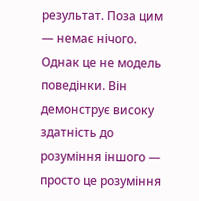результат. Поза цим — немає нічого.
Однак це не модель поведінки. Він демонструє високу здатність до розуміння іншого — просто це розуміння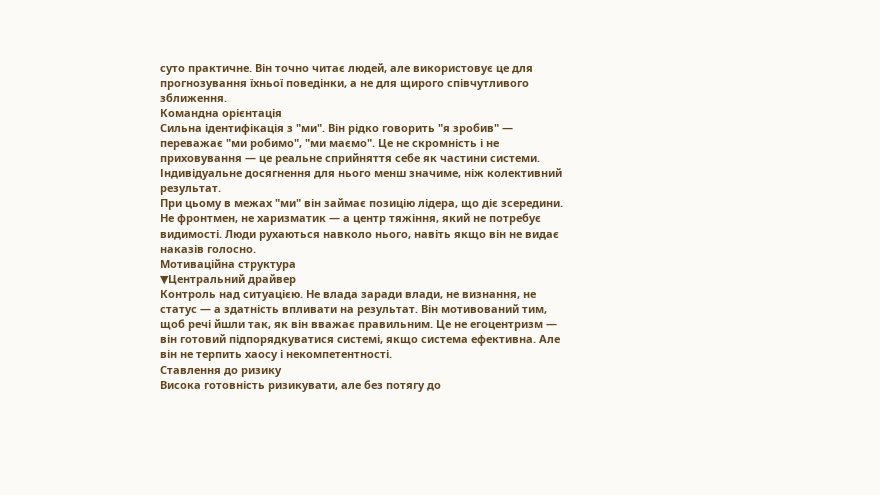суто практичне. Він точно читає людей, але використовує це для прогнозування їхньої поведінки, а не для щирого співчутливого зближення.
Командна орієнтація
Сильна ідентифікація з "ми". Він рідко говорить "я зробив" — переважає "ми робимо", "ми маємо". Це не скромність і не приховування — це реальне сприйняття себе як частини системи. Індивідуальне досягнення для нього менш значиме, ніж колективний результат.
При цьому в межах "ми" він займає позицію лідера, що діє зсередини. Не фронтмен, не харизматик — а центр тяжіння, який не потребує видимості. Люди рухаються навколо нього, навіть якщо він не видає наказів голосно.
Мотиваційна структура
▼Центральний драйвер
Контроль над ситуацією. Не влада заради влади, не визнання, не статус — а здатність впливати на результат. Він мотивований тим, щоб речі йшли так, як він вважає правильним. Це не егоцентризм — він готовий підпорядкуватися системі, якщо система ефективна. Але він не терпить хаосу і некомпетентності.
Ставлення до ризику
Висока готовність ризикувати, але без потягу до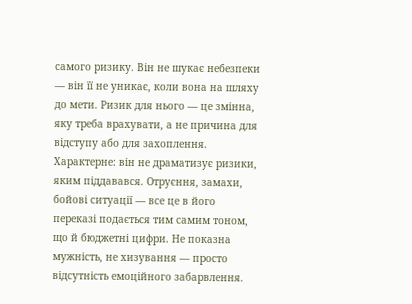самого ризику. Він не шукає небезпеки — він її не уникає, коли вона на шляху до мети. Ризик для нього — це змінна, яку треба врахувати, а не причина для відступу або для захоплення.
Характерне: він не драматизує ризики, яким піддавався. Отруєння, замахи, бойові ситуації — все це в його переказі подається тим самим тоном, що й бюджетні цифри. Не показна мужність, не хизування — просто відсутність емоційного забарвлення.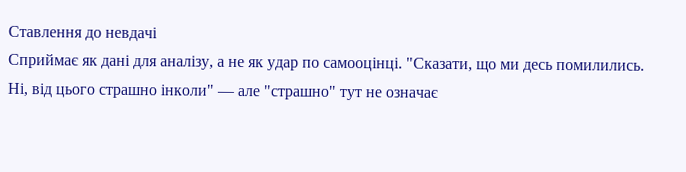Ставлення до невдачі
Сприймає як дані для аналізу, а не як удар по самооцінці. "Сказати, що ми десь помилились. Ні, від цього страшно інколи" — але "страшно" тут не означає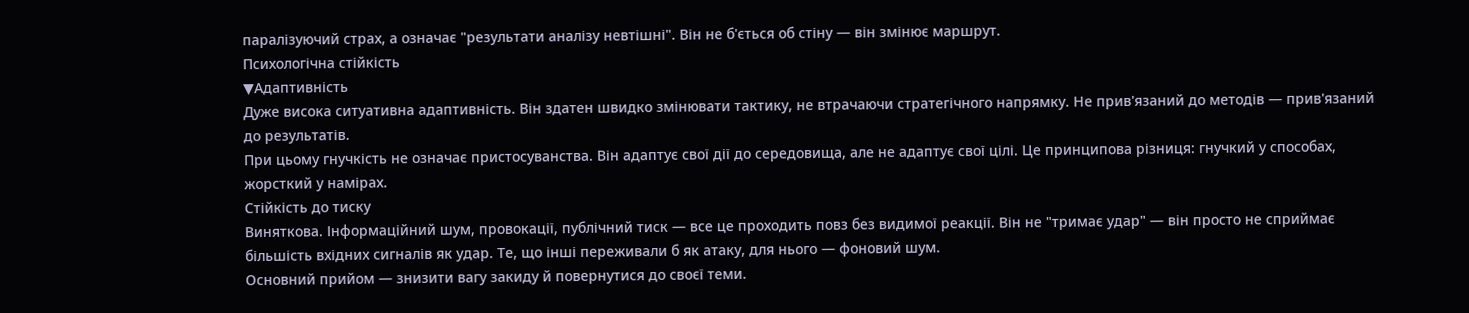паралізуючий страх, а означає "результати аналізу невтішні". Він не б'ється об стіну — він змінює маршрут.
Психологічна стійкість
▼Адаптивність
Дуже висока ситуативна адаптивність. Він здатен швидко змінювати тактику, не втрачаючи стратегічного напрямку. Не прив'язаний до методів — прив'язаний до результатів.
При цьому гнучкість не означає пристосуванства. Він адаптує свої дії до середовища, але не адаптує свої цілі. Це принципова різниця: гнучкий у способах, жорсткий у намірах.
Стійкість до тиску
Виняткова. Інформаційний шум, провокації, публічний тиск — все це проходить повз без видимої реакції. Він не "тримає удар" — він просто не сприймає більшість вхідних сигналів як удар. Те, що інші переживали б як атаку, для нього — фоновий шум.
Основний прийом — знизити вагу закиду й повернутися до своєї теми.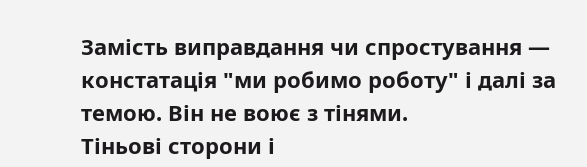Замість виправдання чи спростування — констатація "ми робимо роботу" і далі за темою. Він не воює з тінями.
Тіньові сторони і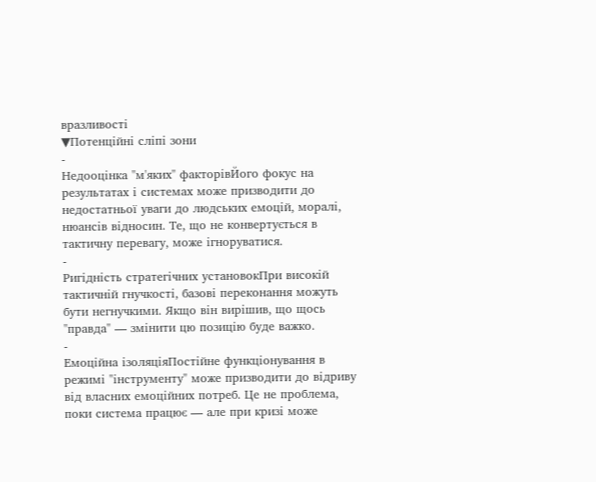вразливості
▼Потенційні сліпі зони
-
Недооцінка "м'яких" факторівЙого фокус на результатах і системах може призводити до недостатньої уваги до людських емоцій, моралі, нюансів відносин. Те, що не конвертується в тактичну перевагу, може ігноруватися.
-
Ригідність стратегічних установокПри високій тактичній гнучкості, базові переконання можуть бути негнучкими. Якщо він вирішив, що щось "правда" — змінити цю позицію буде важко.
-
Емоційна ізоляціяПостійне функціонування в режимі "інструменту" може призводити до відриву від власних емоційних потреб. Це не проблема, поки система працює — але при кризі може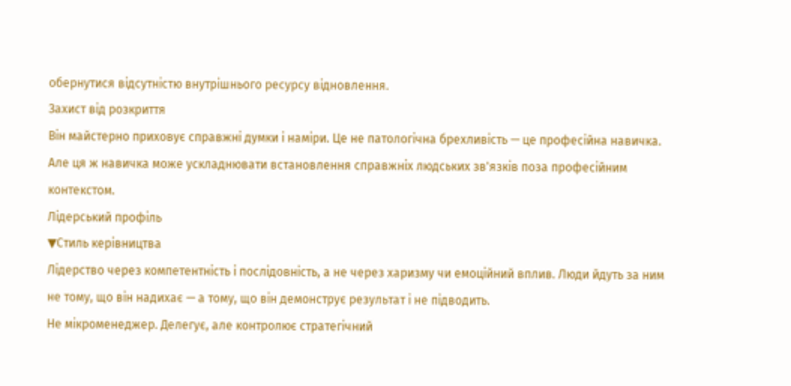обернутися відсутністю внутрішнього ресурсу відновлення.
Захист від розкриття
Він майстерно приховує справжні думки і наміри. Це не патологічна брехливість — це професійна навичка. Але ця ж навичка може ускладнювати встановлення справжніх людських зв'язків поза професійним контекстом.
Лідерський профіль
▼Стиль керівництва
Лідерство через компетентність і послідовність, а не через харизму чи емоційний вплив. Люди йдуть за ним не тому, що він надихає — а тому, що він демонструє результат і не підводить.
Не мікроменеджер. Делегує, але контролює стратегічний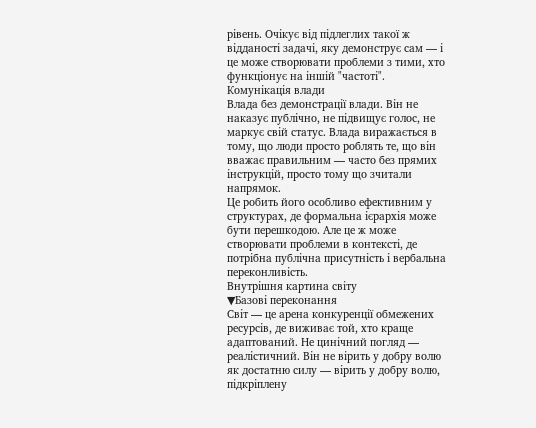рівень. Очікує від підлеглих такої ж відданості задачі, яку демонструє сам — і це може створювати проблеми з тими, хто функціонує на іншій "частоті".
Комунікація влади
Влада без демонстрації влади. Він не наказує публічно, не підвищує голос, не маркує свій статус. Влада виражається в тому, що люди просто роблять те, що він вважає правильним — часто без прямих інструкцій, просто тому що зчитали напрямок.
Це робить його особливо ефективним у структурах, де формальна ієрархія може бути перешкодою. Але це ж може створювати проблеми в контексті, де потрібна публічна присутність і вербальна переконливість.
Внутрішня картина світу
▼Базові переконання
Світ — це арена конкуренції обмежених ресурсів, де виживає той, хто краще адаптований. Не цинічний погляд — реалістичний. Він не вірить у добру волю як достатню силу — вірить у добру волю, підкріплену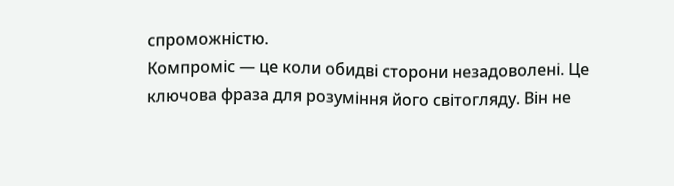спроможністю.
Компроміс — це коли обидві сторони незадоволені. Це ключова фраза для розуміння його світогляду. Він не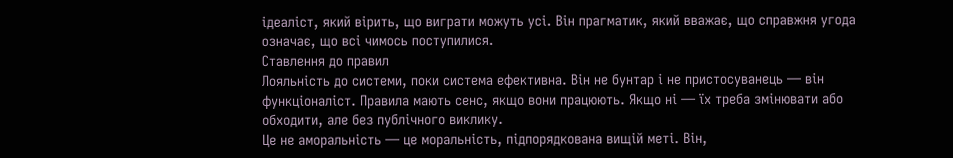ідеаліст, який вірить, що виграти можуть усі. Він прагматик, який вважає, що справжня угода означає, що всі чимось поступилися.
Ставлення до правил
Лояльність до системи, поки система ефективна. Він не бунтар і не пристосуванець — він функціоналіст. Правила мають сенс, якщо вони працюють. Якщо ні — їх треба змінювати або обходити, але без публічного виклику.
Це не аморальність — це моральність, підпорядкована вищій меті. Він,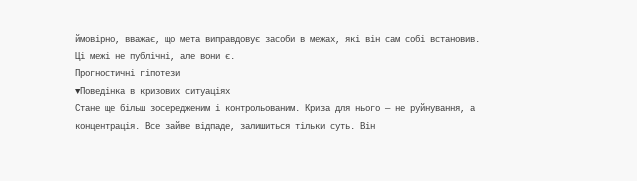ймовірно, вважає, що мета виправдовує засоби в межах, які він сам собі встановив. Ці межі не публічні, але вони є.
Прогностичні гіпотези
▼Поведінка в кризових ситуаціях
Стане ще більш зосередженим і контрольованим. Криза для нього — не руйнування, а концентрація. Все зайве відпаде, залишиться тільки суть. Він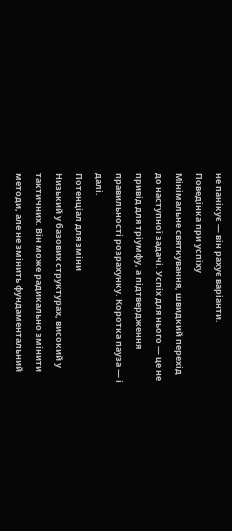не панікує — він рахує варіанти.
Поведінка при успіху
Мінімальне святкування, швидкий перехід до наступної задачі. Успіх для нього — це не привід для тріумфу, а підтвердження правильності розрахунку. Коротка пауза — і далі.
Потенціал для зміни
Низький у базових структурах, високий у тактичних. Він може радикально змінити методи, але не змінить фундаментальний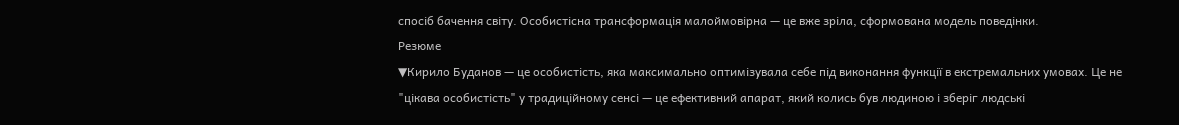спосіб бачення світу. Особистісна трансформація малоймовірна — це вже зріла, сформована модель поведінки.
Резюме
▼Кирило Буданов — це особистість, яка максимально оптимізувала себе під виконання функції в екстремальних умовах. Це не "цікава особистість" у традиційному сенсі — це ефективний апарат, який колись був людиною і зберіг людські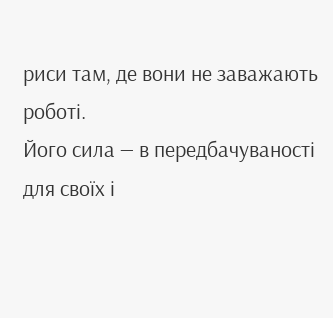риси там, де вони не заважають роботі.
Його сила — в передбачуваності для своїх і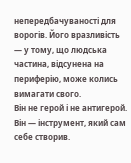непередбачуваності для ворогів. Його вразливість — у тому, що людська частина, відсунена на периферію, може колись вимагати свого.
Він не герой і не антигерой. Він — інструмент, який сам себе створив.